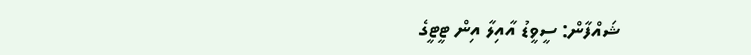ޝައްފާން: ސީވީޑު އާއިލާ އިން ޓީޓީގެ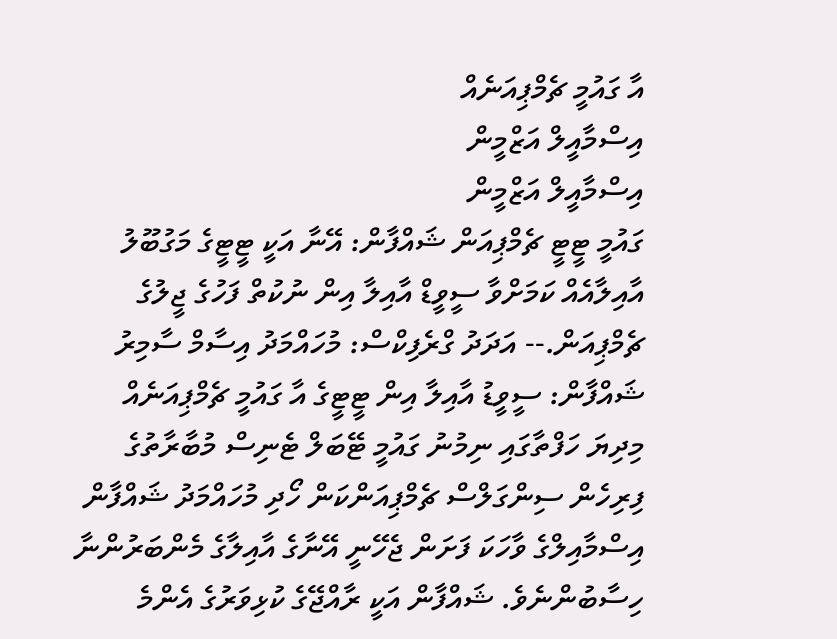އާ ގައުމީ ޗެމްޕިއަނެއް
އިސްމާއީލް އަޒްމީން
އިސްމާއީލް އަޒްމީން
ގައުމީ ޓީޓީ ޗެމްޕިއަން ޝައްފާން: އޭނާ އަކީ ޓީޓީގެ މަގުބޫލު އާއިލާއެއް ކަމަށްވާ ސީވީޑް އާއިލާ އިން ނުކުތް ފަހުގެ ޖީލުގެ ޗެމްޕިއަން.-- އަދަދު ގްރެފިކްސް: މުހައްމަދު އިސާމް ސާމިރު
ޝައްފާން: ސީވީޑު އާއިލާ އިން ޓީޓީގެ އާ ގައުމީ ޗެމްޕިއަނެއް
މިދިޔަ ހަފްތާގައި ނިމުނު ގައުމީ ޓޭބަލް ޓެނިސް މުބާރާތުގެ ފިރިހެން ސިންގަލްސް ޗެމްޕިއަންކަން ހޯދި މުހައްމަދު ޝައްފާން އިސްމާއިލްގެ ވާހަކަ ފަށަން ޖެހޭނީ އޭނާގެ އާއިލާގެ މެންބަރުންނާ ހިސާބުންނެވެ. ޝައްފާން އަކީ ރާއްޖޭގެ ކުޅިވަރުގެ އެންމެ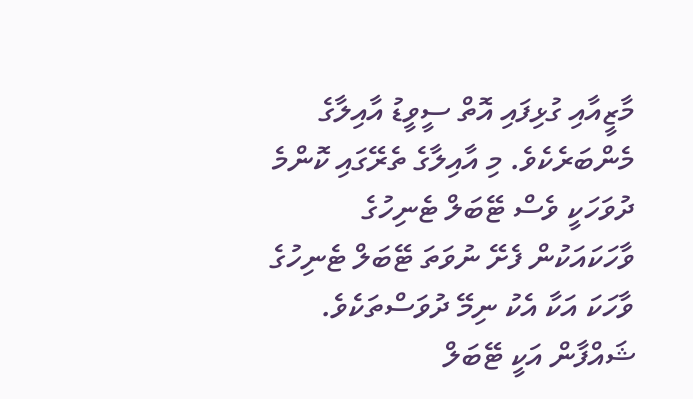މާޒީއާއި ގުޅިފައި އޮތް ސީވީޑު އާއިލާގެ މެންބަރެކެވެ. މި އާއިލާގެ ތެރޭގައި ކޮންމެ ދުވަހަކީ ވެސް ޓޭބަލް ޓެނިހުގެ ވާހަކައަކުން ފެށޭ ނުވަތަ ޓޭބަލް ޓެނިހުގެ ވާހަކަ އަކާ އެކު ނިމޭ ދުވަސްތަކެވެ.
ޝައްފާން އަކީ ޓޭބަލް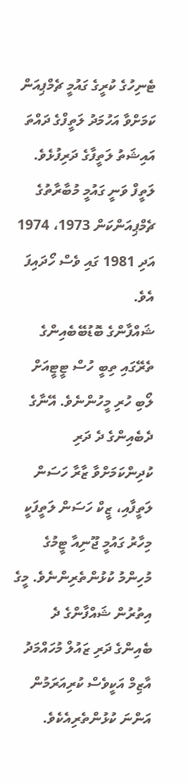ޓެނިހުގެ ކުރީގެ ގައުމީ ޗެމްޕިއަން ކަމަށްވާ އަހުމަދު ލަތީފްގެ ދައްތަ އައިޝަތު ލަތީފާގެ ދަރިފުޅެވެ. ލަތީފް ވަނީ ގައުމީ މުބާރާތުގެ ޗެމްޕިއަންކަން 1973، 1974 އަދި 1981 ގައި ވެސް ހޯދައިފަ އެވެ.
ޝައްފާންގެ ބޮޑުބޭބެއިންގެ ތެރޭގައި ތިބީ ހުސް ޓީޓީއަށް ލޯބި ހުރި މީހުންނެވެ. އޭނާގެ ދެބެއިންގެ ދެ ދަރި ކުދިންކަމަށްވާ ޒާރާ ހަސަން ލަތީފާއި، ޒީކް ހަސަން ލަތީފަކީ މިހާރު ގައުމީ ޖޫނިއާ ޓީމުގެ މުހިންމު ކުޅުންތެރިންނެވެ. މީގެ އިތުރުން ޝައްފާންގެ ދެ ބެއިންގެ ދަރި ޒައުލް މުހައްމަދު އާޒިމް އަކީވެސް ކުރިއަރަމުން އަންނަ ކުޅުންތެރިއެކެވެ.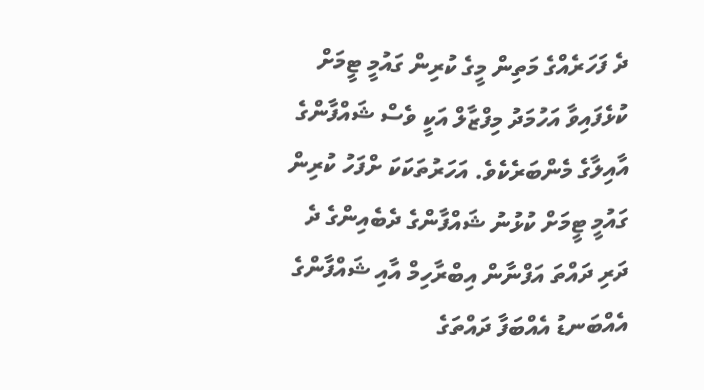ދެ ފަހަރެއްގެ މަތިން މީގެ ކުރިން ގައުމީ ޓީމަށް ކުޅެފައިވާ އަހުމަދު މިފްޒާލް އަކީ ވެސް ޝައްފާންގެ އާއިލާގެ މެންބަރެކެވެ. އަހަރުތަކަކަ ށްފަހު ކުރިން ގައުމީ ޓީމަށް ކުޅުނު ޝައްފާންގެ ދެބެއިންގެ ދެ ދަރި ދައްތަ އަފްނާން އިބްރާހިމް އާއި ޝައްފާންގެ އެއްބަނޑު އެއްބަފާ ދައްތަގެ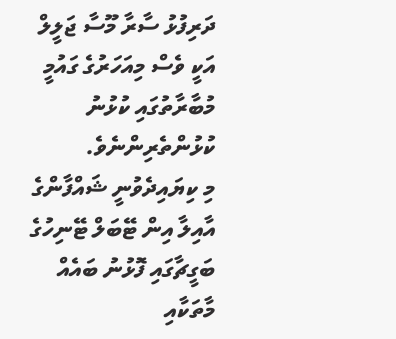ދަރިފުޅު ސާރާ މޫސާ ޖަލީލް އަކީ ވެސް މިއަހަރުގެ ގައުމީ މުބާރާތުގައި ކުޅުނު ކުޅުންތެރިންނެވެ.
މި ކިޔައިދެވުނީ ޝައްފާންގެ އާއިލާ އިން ޓޭބަލް ޓޭނިހުގެ ބަގީޗާގައި ފޮޅުނު ބައެއް މާތަކާއި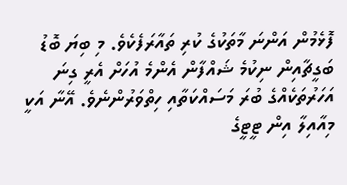ފޮޅެމުން އަންނަ މާތަކުގެ ކުރި ތައާރަފެކެވެ. މި ބިޔަ ބޮޑު ބަގީޗާއިން ނިކުމެ ޝައްފާން އެންމެ އުހަށް އެރީ ގިނަ އަހަރުތަކެއްގެ ބުރަ މަސައްކަތާއި ހިތްވަރުންނެވެ. އޭނާ އަކީ މިއާއިލާ އިން ޓީޓީގެ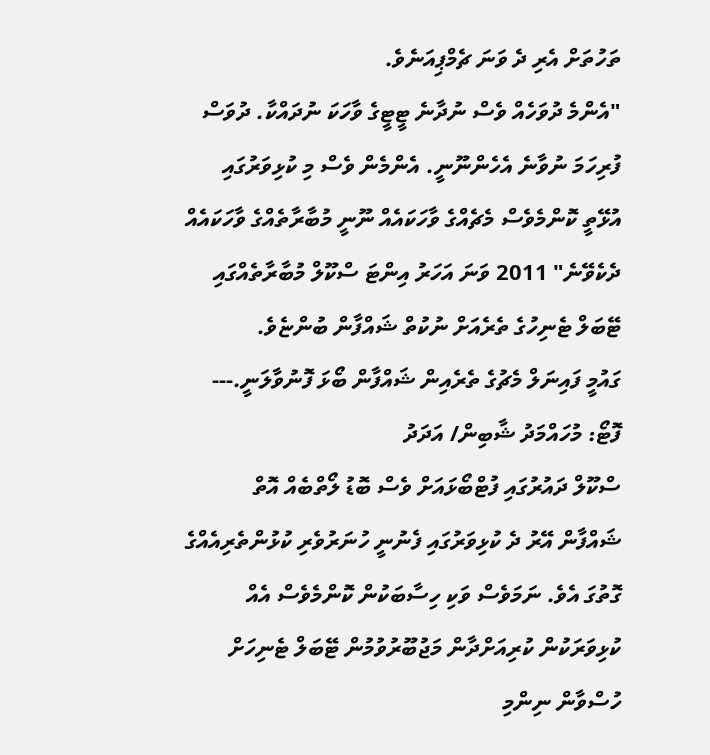ތަހުތަށް އެރި ދެ ވަނަ ޗެމްޕިއަނެވެ.
"އެންމެ ދުވަހެއް ވެސް ނުދާނެ ޓީޓީގެ ވާހަކަ ނުދައްކާ. ދުވަސް ފުރިހަމަ ނުވާނެ އެހެންނޫނީ. އެންމެން ވެސް މި ކުޅިވަރުގައި އުޅޭތީ ކޮންމެވެސް މެޗެއްގެ ވާހަކައެއް ނޫނީ މުބާރާތެއްގެ ވާހަކައެއް ދެކެވޭނެ" 2011 ވަނަ އަހަރު އިންޓަ ސްކޫލް މުބާރާތެއްގައި ޓޭބަލް ޓެނިހުގެ ތެރެއަށް ނުކުތް ޝައްފާން ބުންޏެވެ.
ގައުމީ ފައިނަލް މެޗުގެ ތެރެއިން ޝައްފާން ބޯޅަ ފޮނުވާލަނީ.--- ފޮޓޯ: މުހައްމަދު ޝާބިން/ އަދަދު
ސްކޫލް ދައުރުގައި ފުޓްބޯޅައަށް ވެސް ބޮޑު ލޯތްބެއް އޮތް ޝައްފާން އޭރު ދެ ކުޅިވަރުގައި ފެނުނީ ހުނަރުވެރި ކުޅުންތެރިއެއްގެ ގޮތުގަ އެވެ. ނަމަވެސް ވަކި ހިސާބަކުން ކޮންމެވެސް އެއް ކުޅިވަރަކުން ކުރިއަށްދާން މަޖުބޫރުވުމުން ޓޭބަލް ޓެނިހަށް ހުސްވާން ނިންމި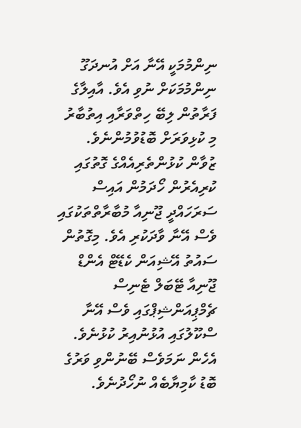ނިންމުމަކީ އޭނާ އަށް އުނދަގޫ ނިންމުމަކަށް ނުވި އެވެ. އާއިލާގެ ފަރާތުން ލިބޭ ހިތްވަރާއި އިތުބާރު މި ކުޅިވަރަށް ބޮޑުވުމުންނެވެ.
ޒުވާން ކުޅުންތެރިއެއްގެ ގޮތުގައި ކުރިއެރުން ހޯދަމުން އައިސް ސަރަހައްދީ ޖޫނިއާ މުބާރާތްތަކުގައި ވެސް އޭނާ ވާދަކުރި އެވެ. މިގޮތުން ސައުތު އޭޝިއަން ކެޑޭޓް އެންޑް ޖޫނިއާ ޓޭބަލް ޓެނިސް ޗެމްޕިއަންޝިޕްގައި ވެސް އޭނާ ސްކޫލުގައި އުޅުނުއިރު ކުޅުނެވެ.
އެހެން ނަމަވެސް ބޭނުންވި ވަރުގެ ބޮޑު ކާމިޔާބެއް ނުހޯދުނެވެ.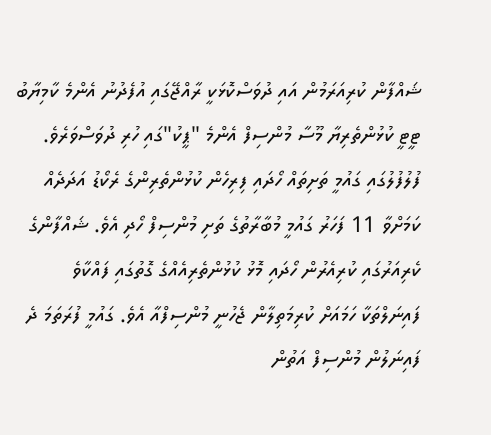ޝައްފާން ކުރިއަރަމުން އައި ދުވަސްކޮޅަކީ ރާއްޖޭގައި އުފެދުނު އެންމެ ކާމިޔާބު ޓީޓީ ކުޅުންތެރިޔާ މޫސާ މުންސިފް އެންމެ "ޕީކު"ގައި ހުރި ދުވަސްވަރެވެ.
ފުލުފުލުގައި ގައުމީ ތަށިތައް ހޯދައި ފިރިހެން ކުޅުންތެރިންގެ ރެކޯޑު އަދަދެއް ކަމަށްވާ 11 ފަހަރު ގައުމީ މުބާރާތުގެ ތަށި މުންސިފް ހޯދި އެވެ. ޝައްފާންގެ ކެރިއަރުގައި ކުރިއެރުން ހޯދައި މޮޅު ކުޅުންތެރިއެއްގެ ގޮތުގައި ފައްކާވެ ފައިނަލްތަކާ ހަމައަށް ކުރިމަތިލާން ޖެހުނީ މުންސިފްއާ އެވެ. ގައުމީ ފުރަތަމަ ދެ ފައިނަލުން މުންސިފް އަތުން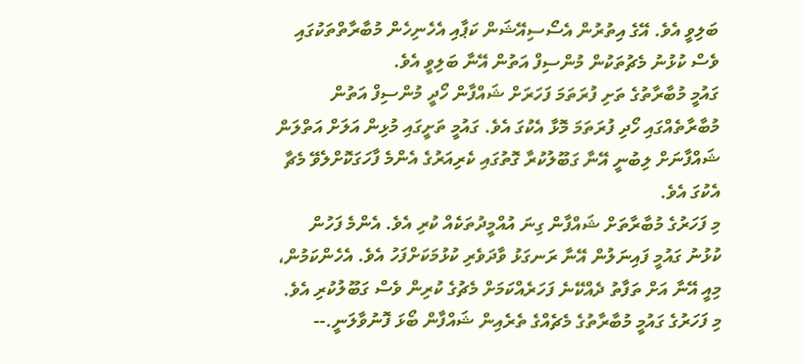ބަލިވީ އެވެ. އޭގެ އިތުރުން އެސޯސިއޭޝަން ކަޕާއި އެހެނިހެން މުބާރާތްތަކުގައި ވެސް ކުޅުނު މެޗުތަކުން މުންސިފް އަތުން އޭނާ ބަލިވީ އެވެ.
ގައުމީ މުބާރާތުގެ ތަށި ފުރަތަމަ ފަހަރަށް ޝައްފާން ހޯދީ މުންސިފް އަތުން މުބާރާތެއްގައި ހޯދި ފުރަތަމަ މޮޅާ އެކުގަ އެވެ. ގައުމީ ތަށީގައި މުޅިން އަލަށް އަތްލަން ޝައްފާނަށް ލިބުނީ އޭނާ ގަބޫލުކުރާ ގޮތުގައި ކެރިއަރުގެ އެންމެ ފާހަގަކޮށްލެވޭ މެޗާ އެކުގަ އެވެ.
މި ފަހަރުގެ މުބާރާތަށް ޝައްފާން ގިނަ އުއްމީދުތަކެއް ކުރި އެވެ. އެންމެ ފަހުން ކުޅުނު ގައުމީ ފައިނަލުން އޭނާ ރަނގަޅު ވާދަވެރި ކުޅުމަކަށްފަހު އެވެ. އެހެންކަމުން، މިއީ އޭނާ އަށް ތަފާތު ދެއްކޭނެ ފަހަރެއްކަމަށް މެޗުގެ ކުރިން ވެސް ގަބޫލުކުރި އެވެ.
މި ފަހަރުގެ ގައުމީ މުބާރާތުގެ މެޗެއްގެ ތެރެއިން ޝައްފާން ބޯޅަ ފޮނުވާލަނީ.--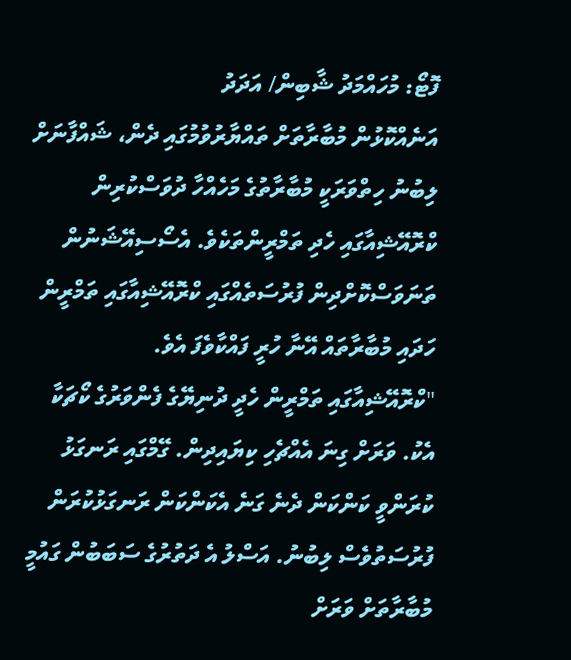ފޮޓޯ: މުހައްމަދު ޝާބިން/ އަދަދު
އަނެއްކޮޅުން މުބާރާތަށް ތައްޔާރުވުމުގައި ދެން، ޝައްފާނަށް ލިބުނު ހިތްވަރަކީ މުބާރާތުގެ މަހެއްހާ ދުވަސްކުރިން ކްރޮއޭޝިއާގައި ހެދި ތަމްރީންތަކެވެ. އެސޯސިއޭޝަނުން ތަނަވަސްކޮށްދިން ފުރުސަތެއްގައި ކްރޮއޭޝިއާގައި ތަމްރީން ހަދައި މުބާރާތައް އޭނާ ހުރީ ފައްކާވެފަ އެވެ.
"ކްރޮއޭޝިއާގައި ތަމްރީން ހެދީ ދުނިޔޭގެ ފެންވަރުގެ ކޯޗަކާ އެކު. ވަރަށް ގިނަ އެއްޗެހި ކިޔައިދިން. ގޭމްގައި ރަނގަޅު ކުރަންވީ ކަންކަން ދެނެ ގަނެ އެކަންކަން ރަނގަޅުކުރަން ފުރުސަތުވެސް ލިބުނު. އަސްލު އެ ދަތުރުގެ ސަބަބުން ގައުމީ މުބާރާތަށް ވަރަށް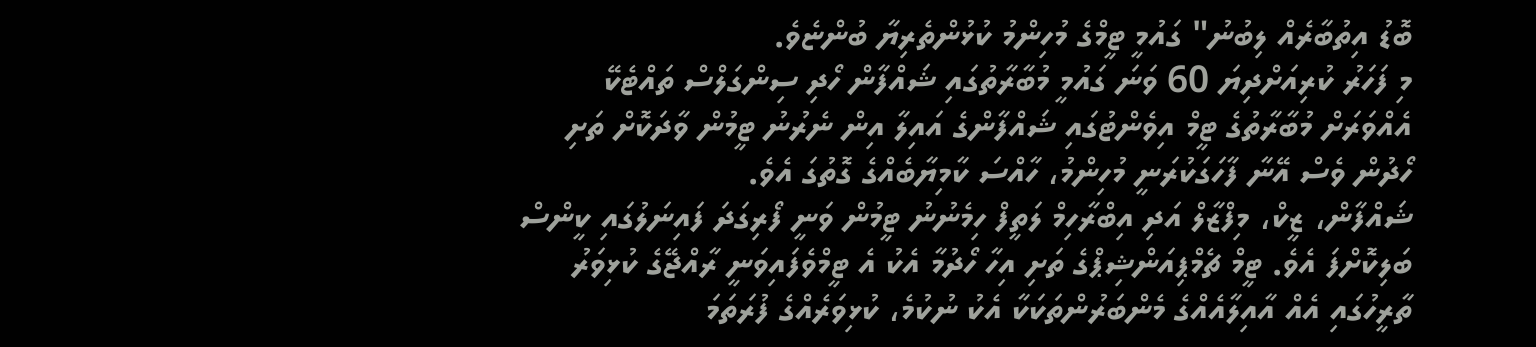ބޮޑު އިތުބާރެއް ލިބުނު" ގައުމީ ޓީމްގެ މުހިންމު ކުޅުންތެރިޔާ ބުންޏެވެ.
މި ފަހަރު ކުރިއަށްދިޔަ 60 ވަނަ ގައުމީ މުބާރާތުގައި ޝައްފާން ހޯދި ސިންގަލްސް ތައްޓެކޭ އެއްވަރަށް މުބާރާތުގެ ޓީމް އިވެންޓުގައި ޝައްފާންގެ އައިލާ އިން ނެރުނު ޓީމުން ވާދަކޮށް ތަށި ހޯދުން ވެސް އޭނާ ފާހަގަކުރަނީ މުހިންމު، ހާއްސަ ކާމިޔާބެއްގެ ގޮތުގަ އެވެ.
ޝައްފާން، ޒީކް، މިފްޒާލް އަދި އިބްރާހިމް ލަތީފް ހިމެނުނު ޓީމުން ވަނީ ފޯރިގަދަ ފައިނަލުގައި ކީންސް ބަލިކޮށްފަ އެވެ. ޓީމް ޗެމްޕިއަންޝިޕްގެ ތަށި އިހާ ހޯދުމާ އެކު އެ ޓީމްވެފައިވަނީ ރާއްޖޭގެ ކުޅިވަރު ތާރީހުގައި އެއް އާއިލާއެއްގެ މެންބަރުންތަކަކާ އެކު ނުކުމެ، ކުޅިވަރެއްގެ ފުރަތަމަ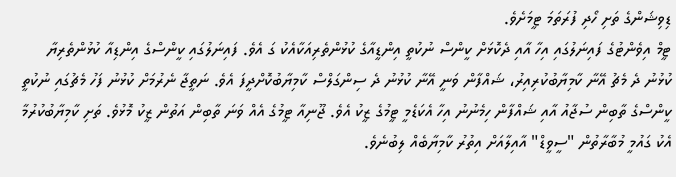ޑިވިޝަންގެ ތަށި ހޯދި ފުރަތަމަ ޓީމަށެވެ.
ޓީމް އިވެންޓުގެ ފައިނަލުގައި އިހާ އާއި ދެކޮޅަށް ކީންސް ނުކުތީ އިންޑީއާގެ ކުޅުންތެރިއަކާއެކު ގަ އެވެ. ފައިނަލުގައި ކީންސްގެ އިންޑިއާ ކުޅުންތެރިޔާ ކުޅުނު ދެ މެޗު އޭނާ ކާމިޔާބުކުރިއިރު، ޝައްފާން ވަނީ އޭނާ ކުޅުނު ދެ ސިންގަލްސް ކާމިޔާބުކޮށްދީފަ އެވެ. ނަތީޖާ ނެރުމަށް ކުޅުނު ފަހު މެޗުގައި ނުކުތީ ކީންސްގެ ތާބިން ސުޖާއު އާއި ޝައްފާން ހިމެނުނު އިހާ އެކަޑެމީ ޓީމުގެ ޒީކު އެވެ. ޖޫނިއާ ޓީމުގެ އެއް ވަނަ ތާބިން އަތުން ޒީކު މޮޅުވެ. ތަށި ކާމިޔާބުކުރުމާ އެކު ގައުމީ މުބާރާތުން "ސީވީޑް" އާއިލާއަށް އިތުރު ކާމިޔާބެއް ލިބުނެވެ.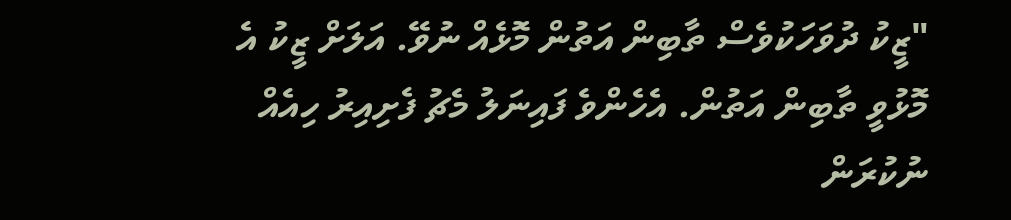"ޒީކު ދުވަހަކުވެސް ތާބިން އަތުން މޮޅެއް ނުވޭ. އަލަށް ޒީކު އެ މޮޅުވީ ތާބިން އަތުން. އެހެންވެ ފައިނަލު މެޗު ފެށިއިރު ހިއެއް ނުކުރަން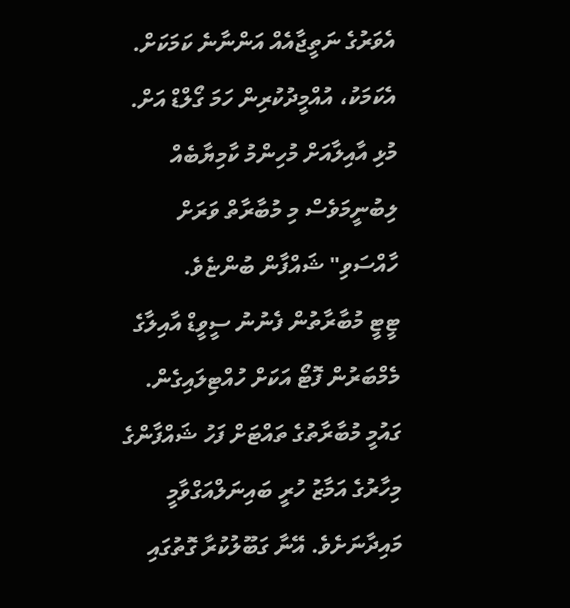އެވަރުގެ ނަތީޖާއެއް އަންނާނެ ކަމަކަށް. އެކަމަކު، އުއްމީދުކުރިން ހަމަ ގޯލްޑް އަށް. މުޅި އާއިލާއަށް މުހިންމު ކާމިޔާބެއް ލިބުނީމަވެސް މި މުބާރާތް ވަރަށް ހާއްސަވި" ޝައްފާން ބުންޏެވެ.
ޓީޓީ މުބާރާތުން ފެނުނު ސީވީޑް އާއިލާގެ މެމްބަރުން ފޮޓޯ އަކަށް ހުއްޓިލައިގެން.
ގައުމީ މުބާރާތުގެ ތައްޓަށް ފަހު ޝައްފާންގެ މިހާރުގެ އަމާޒު ހުރީ ބައިނަލްއަގްވާމީ މައިދާނަށެވެ. އޭނާ ގަބޫލުކުރާ ގޮތުގައި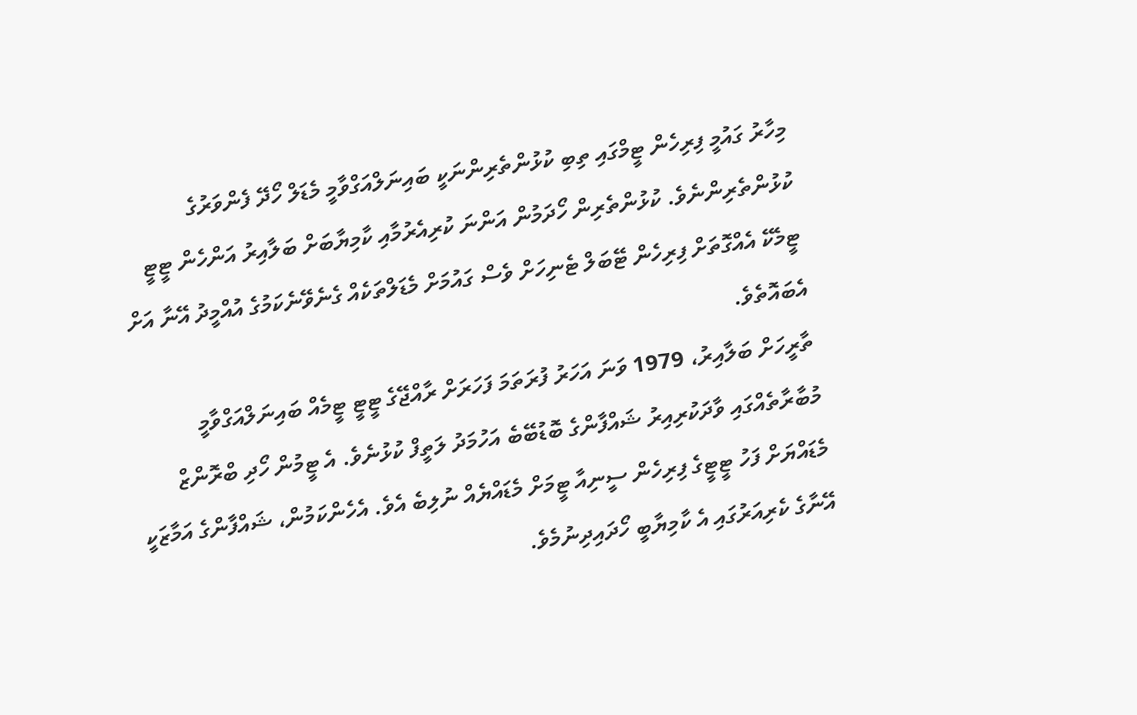މިހާރު ގައުމީ ފިރިހެން ޓީމްގައި ތިބި ކުޅުންތެރިންނަކީ ބައިނަލްއަގްވާމީ މެޑަލް ހޯދޭ ފެންވަރުގެ ކުޅުންތެރިންނެވެ. ކުޅުންތެރިން ހޯދަމުން އަންނަ ކުރިއެރުމާއި ކާމިޔާބަށް ބަލާއިރު އަންހެން ޓީޓީ ޓީމެކޭ އެއްގޮތަށް ފިރިހެން ޓޭބަލް ޓެނިހަށް ވެސް ގައުމަށް މެޑަލްތަކެއް ގެނެވޭނެކަމުގެ އުއްމީދު އޭނާ އަށް އެބައޮތެވެ.
ތާރީހަށް ބަލާއިރު، 1979 ވަނަ އަހަރު ފުރަތަމަ ފަހަރަށް ރާއްޖޭގެ ޓީޓީ ޓީމެއް ބައިނަލްއަގްވާމީ މުބާރާތެއްގައި ވާދަކުރިއިރު ޝައްފާންގެ ބޮޑުބޭބެ އަހުމަދު ލަތީފް ކުޅުނެވެ. އެ ޓީމުން ހޯދި ބްރޮންޒް މެޑައްޔަށް ފަހު ޓީޓީގެ ފިރިހެން ސީނިއާ ޓީމަށް މެޑައްޔެއް ނުލިބެ އެވެ. އެހެންކަމުން، ޝައްފާންގެ އަމާޒަކީ އޭނާގެ ކެރިއަރުގައި އެ ކާމިޔާބީ ހޯދައިދިނުމެވެ.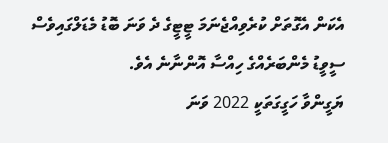އެކަން އެގޮތަށް ކުރެވިއްޖެނަމަ ޓީޓީގެ ދެ ވަނަ ބޮޑު މެޑަލްގައިވެސް ސީވީޑު މެންބަރެއްގެ ހިއްސާ އޮންނާނެ އެވެ.
ޔަގީންވާ ހަގީގަތަކީ 2022 ވަނަ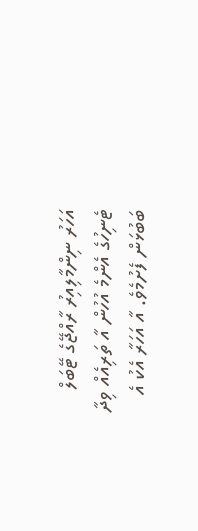އަހަރު ނިންމާލިއިރު ރާއްޖޭގެ ޓޭބަލް ޓެނިހުގެ އެންމެ އުހުން އާ ތަރިއެއް ވިދާ ބަބުޅަން ފެށުމެވެ. އާ އަހަރާ އެކު އެ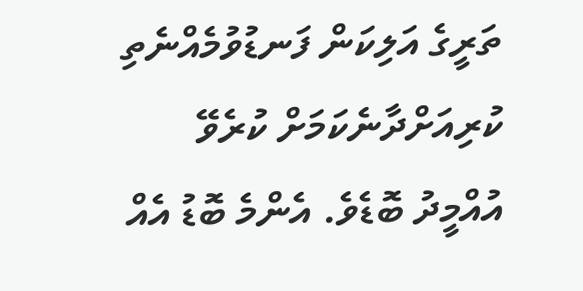ތަރީގެ އަލިކަން ފަނޑުވުމެއްނެތި ކުރިއަށްދާނެކަމަށް ކުރެވޭ އުއްމީދު ބޮޑެވެ. އެންމެ ބޮޑު އެއް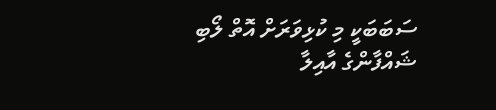ސަބަބަކީ މި ކުޅިވަރަށް އޮތް ލޯބި ޝައްފާންގެ އާއިލާ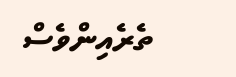ތެރެއިންވެސް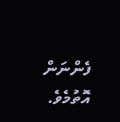ފެންނަން އޮތުމެވެ.